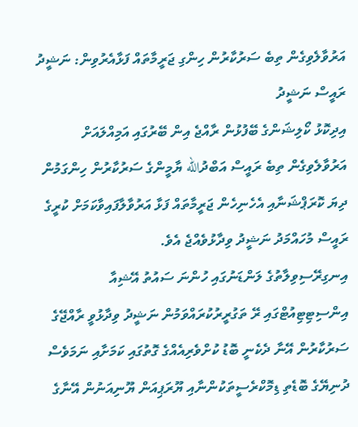އަރުވާލެވިގެން ތިބެ ސަރުކާރުން ހިންގި ޖަރީމާތައް ފަޅާއެރުވިން: ނަޝީދު
ރައީސް ނަޝީދު
އިދިކޮޅު ކޯލިޝަންގެ ބޭފުޅުން ރާއްޖެ އިން ބޭރުގައި އަމިއްލައަށް އަރުވާލެވިގެން ތިބެ ރައީސް އަބްދުالله ޔާމީންގެ ސަރުކާރުން ހިންގަމުން ދިޔަ ކޮރަޕްޝަނާއި އެހެނިހެން ޖަރީމާތައް ފަޅާ އަރުވާލާފައިވާކަމަށް ކުރީގެ ރައީސް މުހައްމަދު ނަޝީދު ވިދާޅުވެއްޖެ އެވެ.
އިނގިރޭސިވިލާތުގެ ލަންޑަނުގައި ހުންނަ ސައުތު އޭޝިއާ އިންސިޓިޓިއުޓްގައި ރޭ ތަގުރީރުކުރައްވަމުން ނަޝީދު ވިދާޅުވީ ރާއްޖޭގެ ސަރުކާރުން އޭނާ ދެކެނީ ބޮޑު ކުށްވެރިއެއްގެ ގޮތުގައި ކަމަށާއި ނަމަވެސް ދުނިޔޭގެ ބޮޑެތި ޑިމޮކްރެސީތަކުންނާއި ޔޫރަޕިއަން ޔޫނިއަނުން އޭނާގެ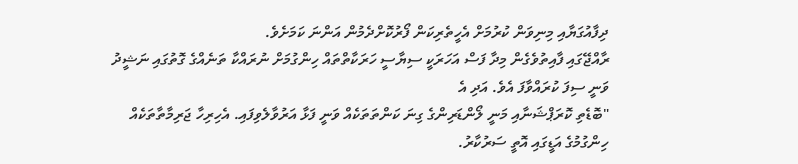ދިފާއުގަޔާއި މިނިވަން ކުރުމަށް އެހީތެރިކަން ފޯރުކޮށްދެމުން އަންނަ ކަމަށެވެ.
ރާއްޖޭގައި ފާއިތުވެގެން މިދާ ފަސް އަހަރަކީ ސިޔާސީ ހަރަކާތްތައް ހިންގުމަށް ނުރައްކާ ތަނެއްގެ ގޮތުގައި ނަޝީދު ވަނީ ސިފަ ކުރައްވާފަ އެވެ. އަދި އެ
"ބޮޑެތި ކޮރަޕްޝަނާއި މަނީ ލޯންޑަރިންގެ ގިނަ ކަންތަތަކެއް ވަނީ ފަޅާ އަރުވާލެވިފައި. އެހިރިހާ ޖަރިމާތާތަކެއް ހިންގުމުގެ އަޑީގައި އޮތީ ސަރުކާރު.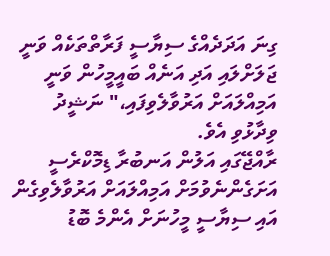ގިނަ އަދަދެއްގެ ސިޔާސީ ފަރާތްތަކެއް ވަނީ ޖަލަށްލައި އަދި އަނެއް ބައީމީހުން ވަނީ އަމިއްލައަށް އަރުވާލެވިފައި،" ނަޝީދު ވިދާޅުވި އެވެ.
ރާއްޖޭގައި އަލުން އަނބުރާ ޑިމޮކްރެސީ އަށަގެންނެވުމަށް އަމިއްލައަށް އަރުވާލެވިގެން އައި ސިޔާސީ މީހުނަށް އެންމެ ބޮޑު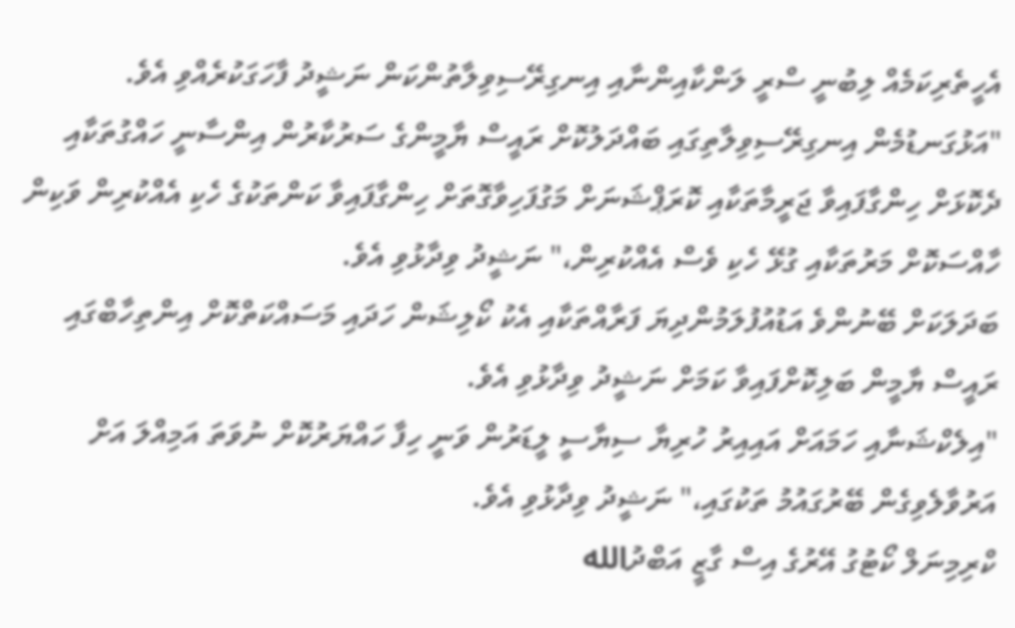އެހީތެރިކަމެއް ލިބުނީ ސްރީ ލަންކާއިންނާއި އިނގިރޭސިވިލާތުންކަން ނަޝީދު ފާހަގަކުރެއްވި އެވެ.
"އަޅުގަނޑުމެން އިނގިރޭސިވިލާތިގައި ބައްދަލުކޮށް ރައީސް ޔާމީންގެ ސަރުކާރުން އިންސާނީ ހައްގުތަކާއި ދެކޮޅަށް ހިންގާފައިވާ ޖަރީމާތަކާއި ކޮރަޕްޝަނަށް މަގުފަހިވާގޮތަށް ހިންގާފައިވާ ކަންތަކުގެ ހެކި އެއްކުރިން ވަކިން ހާއްސަކޮށް މަރުތަކާއި ގުޅޭ ހެކި ވެސް އެއްކުރިން،" ނަޝީދު ވިދާޅުވި އެވެ.
ބަދަލަކަށް ބޭނުންވެ އަޑުއުފުލަމުންދިޔަ ފަރާއްތަކާއި އެކު ކޯލިޝަން ހަދައި މަސައްކަތްކޮށް އިންތިހާބްގައި ރައީސް ޔާމީން ބަލިކޮށްފައިވާ ކަމަށް ނަޝީދު ވިދާޅުވި އެވެ.
"އިލެކްޝަނާއި ހަމައަށް އައިއިރު ހުރިޔާ ސިޔާސީ ލީޑަރުން ވަނީ ހިފާ ހައްޔަރުކޮށް ނުވަތަ އަމިއްލަ އަށް އަރުވާލެވިގެން ބޭރުގައުމު ތަކުގައި،" ނަޝީދު ވިދާޅުވި އެވެ.
ކްރިމިނަލް ކޯޓުގު އޭރުގެ އިސް ގާޒީ އަބްދުالله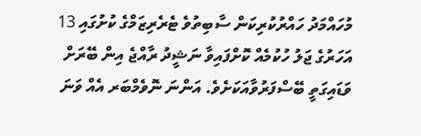މުހައްމަދު ހައްރުކުރިކަން ސާބިތުވެ ޓެރެރިޒަމްގެ ކުށުގައި 13 އަހަރުގެ ޖަލު ހުކުމެއް ކޮށްފައިވާ ނަޝީދު ރާއްޖެ އިން ބޭރަށް ވަޑައިގަތީ ބޭސްފަރުވާއަކަށެވެ. އަންނަ ނޮވެމްބަރ އެއް ވަނަ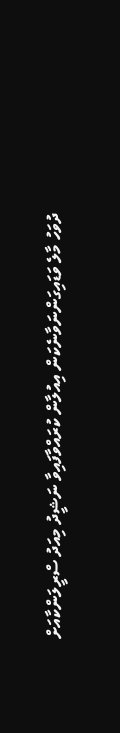ދުވަހު މާލެ ވަޑައިގަންނަވާނެކަން އިއުލާން ކުރައްވާފައިވާ ނަޝީދު މިއަދު ސްރީލަންކާއަށް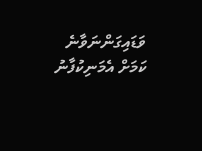ވަޑައިގަންނަވާނެ ކަމަށް އެމަނިކުފާނު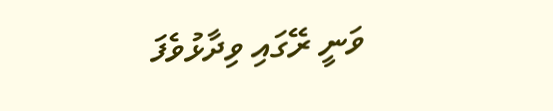ވަނީ ރޭގައި ވިދާޅުވެފަ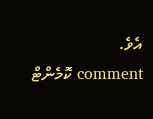އެވެ.
comment ކޮމެންޓް